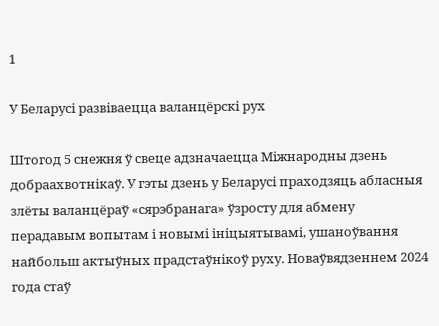1

У Беларусі развіваецца валанцёрскі рух

Штогод 5 снежня ў свеце адзначаецца Міжнародны дзень добраахвотнікаў. У гэты дзень у Беларусі праходзяць абласныя злёты валанцёраў «сярэбранага» ўзросту для абмену перадавым вопытам і новымі ініцыятывамі, ушаноўвання найбольш актыўных прадстаўнікоў руху. Новаўвядзеннем 2024 года стаў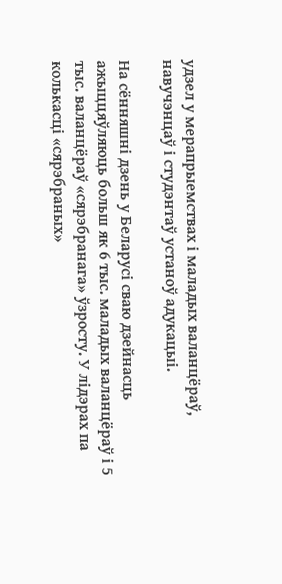удзел у мерапрыемствах і маладых валанцёраў, навучэнцаў і студэнтаў устаноў адукацыі.

На сённяшні дзень у Беларусі сваю дзейнасць ажыццяўляюць больш як 6 тыс. маладых валанцёраў і 5 тыс. валанцёраў «сярэбранага» ўзросту. У лідэрах па колькасці «сярэбраных»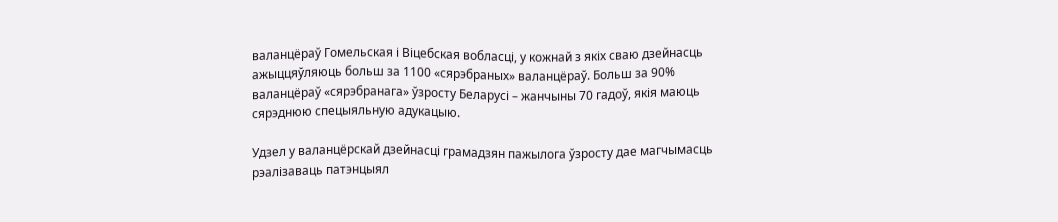валанцёраў Гомельская і Віцебская вобласці, у кожнай з якіх сваю дзейнасць ажыццяўляюць больш за 1100 «сярэбраных» валанцёраў. Больш за 90% валанцёраў «сярэбранага» ўзросту Беларусі – жанчыны 70 гадоў, якія маюць сярэднюю спецыяльную адукацыю.

Удзел у валанцёрскай дзейнасці грамадзян пажылога ўзросту дае магчымасць рэалізаваць патэнцыял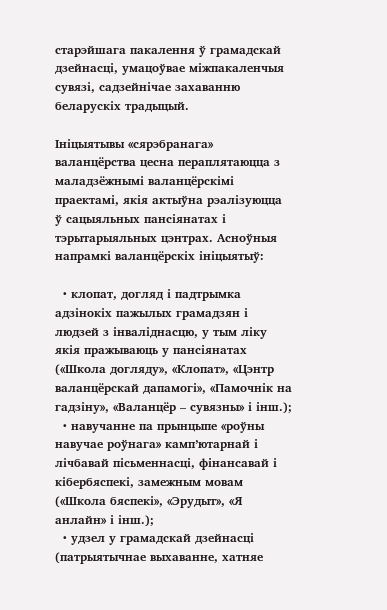старэйшага пакалення ў грамадскай дзейнасці, умацоўвае міжпакаленчыя сувязі, садзейнічае захаванню беларускіх традыцый.

Ініцыятывы «сярэбранага» валанцёрства цесна пераплятаюцца з маладзёжнымі валанцёрскімі праектамі, якія актыўна рэалізуюцца ў сацыяльных пансіянатах і тэрытарыяльных цэнтрах. Асноўныя напрамкі валанцёрскіх ініцыятыў:

  • клопат, догляд і падтрымка адзінокіх пажылых грамадзян і людзей з інваліднасцю, у тым ліку якія пражываюць у пансіянатах («Школа догляду», «Клопат», «Цэнтр валанцёрскай дапамогі», «Памочнік на гадзіну», «Валанцёр – сувязны» і інш.);
  • навучанне па прынцыпе «роўны навучае роўнага» камп’ютарнай і лічбавай пісьменнасці, фінансавай і кібербяспекі, замежным мовам («Школа бяспекі», «Эрудыт», «Я анлайн» і інш.);
  • удзел у грамадскай дзейнасці (патрыятычнае выхаванне, хатняе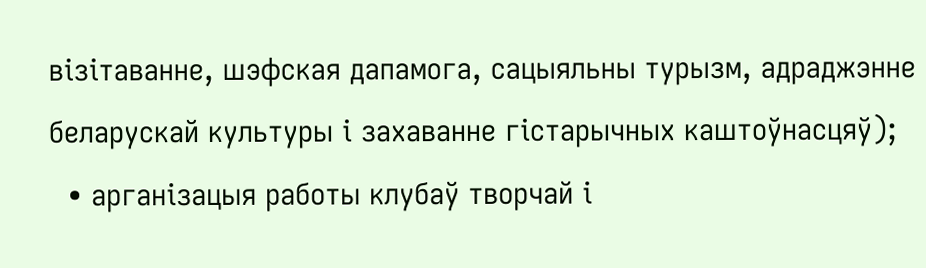візітаванне, шэфская дапамога, сацыяльны турызм, адраджэнне беларускай культуры і захаванне гістарычных каштоўнасцяў);
  • арганізацыя работы клубаў творчай і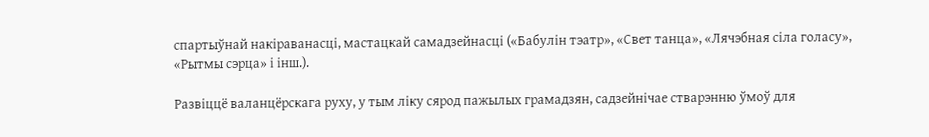спартыўнай накіраванасці, мастацкай самадзейнасці («Бабулін тэатр», «Свет танца», «Лячэбная сіла голасу», «Рытмы сэрца» і інш.).

Развіццё валанцёрскага руху, у тым ліку сярод пажылых грамадзян, садзейнічае стварэнню ўмоў для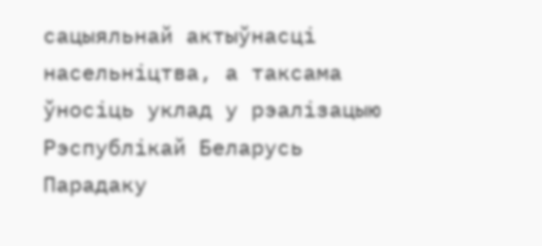сацыяльнай актыўнасці насельніцтва, а таксама ўносіць уклад у рэалізацыю Рэспублікай Беларусь Парадаку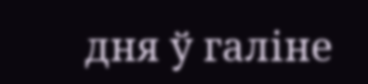дня ў галіне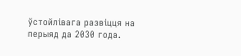ўстойлівага развіцця на перыяд да 2030 года.